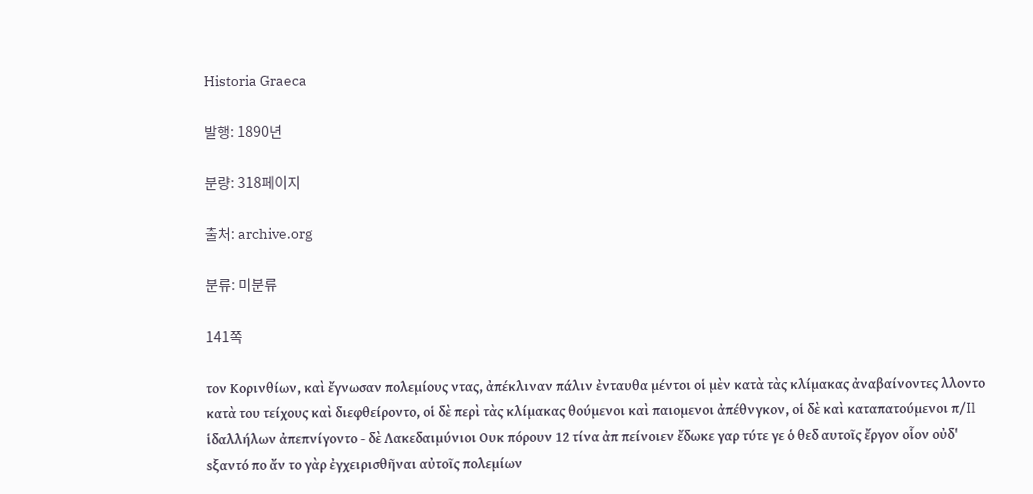Historia Graeca

발행: 1890년

분량: 318페이지

출처: archive.org

분류: 미분류

141쪽

τον Κορινθίων, καὶ ἔγνωσαν πολεμίους ντας, ἀπέκλιναν πάλιν ἐνταυθα μέντοι οἱ μὲν κατὰ τὰς κλίμακας ἀναβαίνοντες λλοντο κατὰ του τείχους καὶ διεφθείροντο, οἱ δὲ περὶ τὰς κλίμακας θούμενοι καὶ παιομενοι ἀπέθνγκον, οἱ δὲ καὶ καταπατούμενοι π/Il ἱδαλλήλων ἀπεπνίγοντο - δὲ Λακεδαιμύνιοι Ουκ πόρουν 12 τίνα ἀπ πείνοιεν ἔδωκε γαρ τύτε γε ὁ θεδ αυτοῖς ἔργον οἷον οὐδ' sξαντό πο ἄν το γὰρ ἐγχειρισθῆναι αὐτοῖς πολεμίων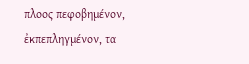πλοος πεφοβημένον, ἐκπεπληγμένον, τα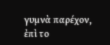γυμνὰ παρέχον, ἐπὶ το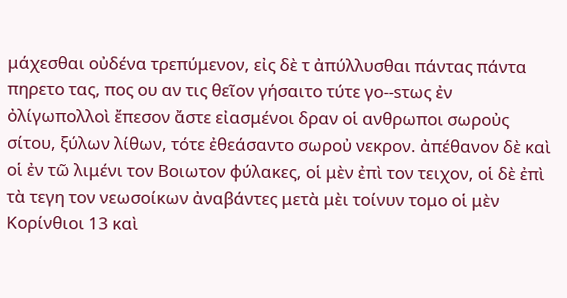μάχεσθαι οὐδένα τρεπύμενον, εἰς δὲ τ ἀπύλλυσθαι πάντας πάντα πηρετο τας, πος ου αν τις θεῖον γήσαιτο τύτε γο--sτως ἐν ὀλίγωπολλοὶ ἔπεσον ἄστε εἰασμένοι δραν οἱ ανθρωποι σωροὐς σίτου, ξύλων λίθων, τότε ἐθεάσαντο σωροὐ νεκρον. ἀπέθανον δὲ καὶ οἱ ἐν τῶ λιμένι τον Βοιωτον φύλακες, οἱ μὲν ἐπὶ τον τειχον, οἱ δὲ ἐπὶ τὰ τεγη τον νεωσοίκων ἀναβάντες μετὰ μὲι τοίνυν τομο οἱ μὲν Κορίνθιοι 13 καὶ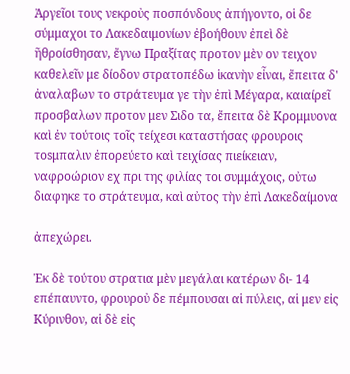Ἀργεῖοι τους νεκροὐς ποσπόνδους ἀπήγοντο, οἱ δε σύμμαχοι το Λακεδαιμονίων ἐβοήθουν ἐπεὶ δὲ ῆθροίσθησαν, ἔγνω Πραξίτας προτον μὲν ον τειχον καθελεῖν με δίοδον στρατοπέδω ἱκανὴν εἶναι, ἔπειτα δ' ἀναλαβων το στράτευμα γε τὴν ἐπὶ Μέγαρα, καιαίρεῖ προσβαλων προτον μεν Σιδο τα, ἔπειτα δὲ Κρομμυονα καὶ ἐν τούτοις τοῖς τείχεσι καταστήσας φρουροις τοsμπαλιν ἐπορεύετο καὶ τειχίσας πιείκειαν, ναφροώριον εχ πρι της φιλίας τοι συμμάχοις, οὐτω διαφηκε το στράτευμα, καὶ αὐτος τὴν ἐπὶ Λακεδαίμονα

ἀπεχώρει.

Ἐκ δὲ τούτου στρατια μὲν μεγάλαι κατέρων δι- 14 επέπαυντο, φρουροὐ δε πέμπουσαι αἱ πύλεις, αἱ μεν εἰς Κύρινθον, αἱ δὲ εἰς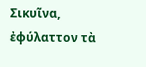Σικυῖνα, ἐφύλαττον τὰ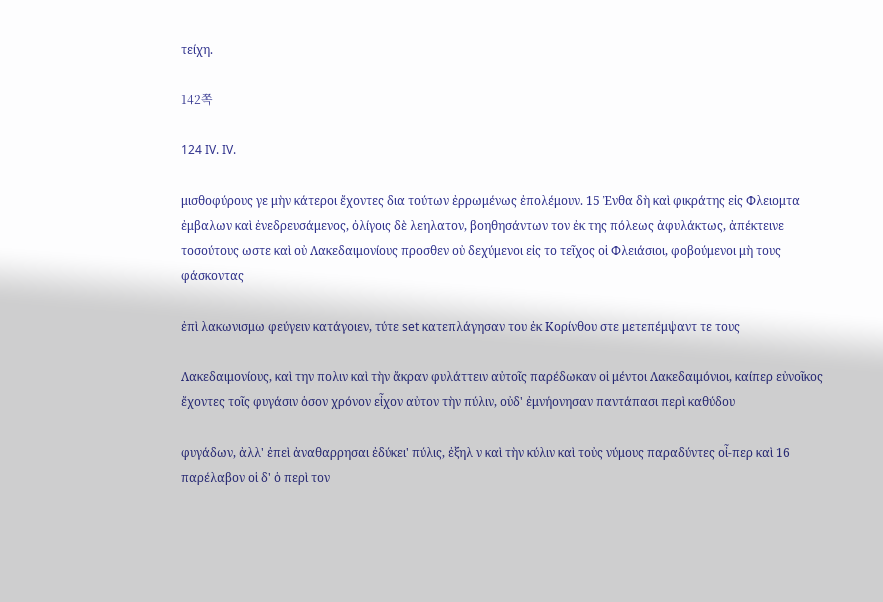τείχη.

142쪽

124 IV. IV.

μισθοφύρους γε μὴν κάτεροι ἔχοντες δια τούτων ἐρρωμένως ἐπολέμουν. 15 Ἐνθα δὴ καὶ φικράτης εἰς Φλειομτα ἐμβαλων καὶ ἐνεδρευσάμενος, ὀλίγοις δὲ λεηλατον, βοηθησάντων τον ἐκ της πόλεως ἀφυλάκτως, ἀπέκτεινε τοσούτους ωστε καὶ οὐ Λακεδαιμονίους προσθεν οὐ δεχύμενοι εἰς το τεῖχος οἱ Φλειάσιοι, φοβούμενοι μὴ τους φάσκοντας

ἐπὶ λακωνισμω φεύγειν κατάγοιεν, τύτε set κατεπλάγησαν του ἐκ Κορίνθου στε μετεπέμψαντ τε τους

Λακεδαιμονίους, καὶ την πολιν καὶ τὴν ἄκραν φυλάττειν αὐτοῖς παρέδωκαν οἱ μέντοι Λακεδαιμόνιοι, καίπερ εὐνοῖκος ἔχοντες τοῖς φυγάσιν ὁσον χρόνον εἶχον αὐτον τὴν πύλιν, οὐδ' ἐμνήονησαν παντάπασι περὶ καθύδου

φυγάδων, ἀλλ' ἐπεὶ ἀναθαρρησαι ἐδύκει' πύλις, ἐξηλ ν καὶ τὴν κύλιν καὶ τοὐς νύμους παραδύντες οἶ-περ καὶ 16 παρέλαβον οἱ δ' ὁ περὶ τον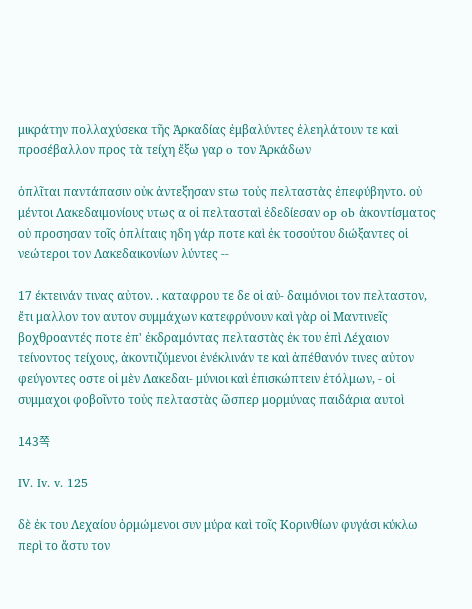μικράτην πολλαχύσεκα τῆς Ἀρκαδίας ἐμβαλύντες ἐλεηλάτουν τε καὶ προσέβαλλον προς τὰ τείχη ἔξω γαρ o τον Ἀρκάδων

ὁπλῖται παντάπασιν οὐκ ἀντεξησαν sτω τοὐς πελταστὰς ἐπεφύβηντο. οὐ μέντοι Λακεδαιμονίους υτως α οἱ πελτασταὶ ἐδεδίεσαν op ob ἀκοντίσματος οὐ προσησαν τοῖς ὁπλίταις ηδη γάρ ποτε καὶ ἐκ τοσούτου διώξαντες οἱ νεώτεροι τον Λακεδαικονίων λύντες --

17 έκτεινάν τινας αὐτον. . καταφρου τε δε οἱ αὐ- δαιμόνιοι τον πελταστον, ἔτι μαλλον τον αυτον συμμάχων κατεφρύνουν καὶ γὰρ οἱ Μαντινεῖς βοχθροαντές ποτε ἐπ' ἐκδραμόντας πελταστὰς ἐκ του ἐπὶ Λέχαιον τείνοντος τείχους, ἀκοντιζύμενοι ἐνέκλινάν τε καὶ ἀπέθανόν τινες αὐτον φεύγοντες οστε οἱ μὲν Λακεδαι- μύνιοι καὶ ἐπισκώπτειν ἐτόλμων, - οἱ συμμαχοι φοβοῖντο τοὐς πελταστὰς ῶσπερ μορμύνας παιδάρια αυτοὶ

143쪽

IV. Iv. v. 125

δὲ ἐκ του Λεχαίου ὁρμώμενοι συν μύρα καὶ τοῖς Κορινθίων φυγάσι κύκλω περὶ το ἄστυ τον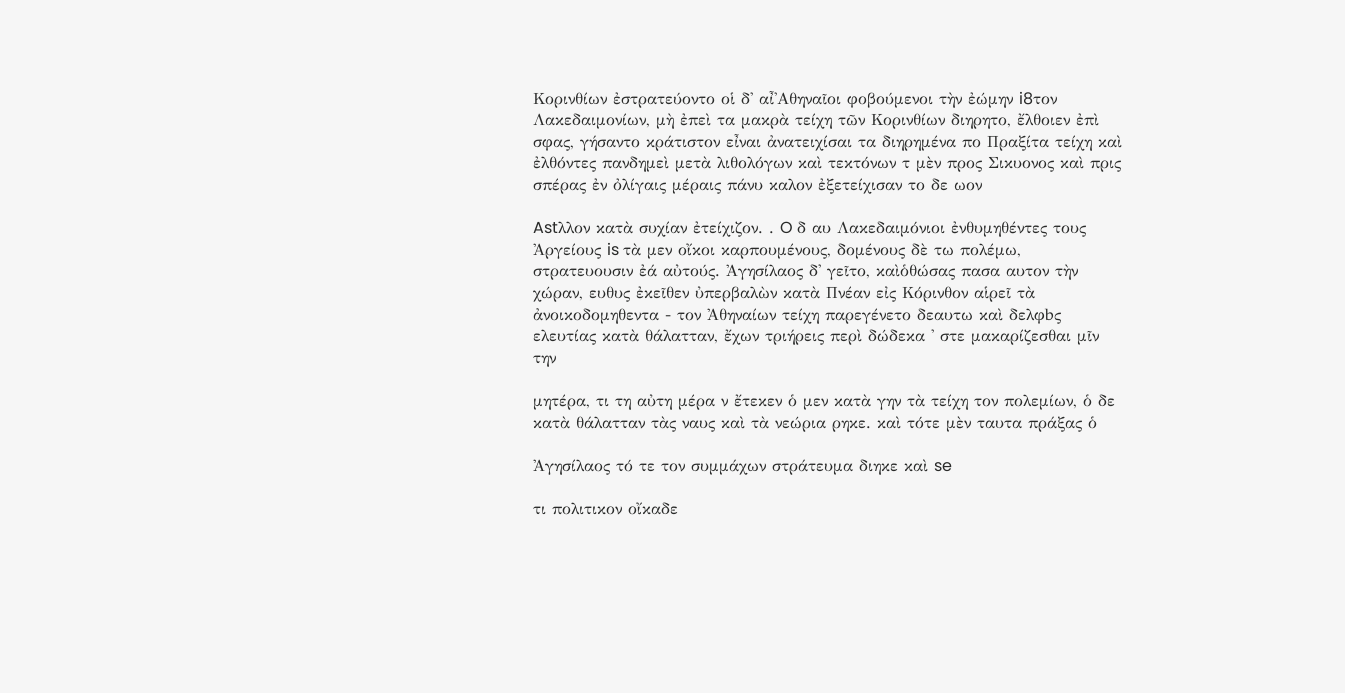Κορινθίων ἐστρατεύοντο οἱ δ' αἶ'Aθηναῖοι φοβούμενοι τὴν ἐώμην i8τον Λακεδαιμονίων, μὴ ἐπεὶ τα μακρὰ τείχη τῶν Κορινθίων διηρητο, ἔλθοιεν ἐπὶ σφας, γήσαντο κράτιστον εἶναι ἀνατειχίσαι τα διηρημένα πο Πραξίτα τείχη καὶ ἐλθόντες πανδημεὶ μετὰ λιθολόγων καὶ τεκτόνων τ μὲν προς Σικυονος καὶ πρις σπέρας ἐν ὀλίγαις μέραις πάνυ καλον ἐξετείχισαν το δε ωον

Astλλον κατὰ συχίαν ἐτείχιζον. . O δ αυ Λακεδαιμόνιοι ἐνθυμηθέντες τους Ἀργείους is τὰ μεν οἴκοι καρπουμένους, δομένους δὲ τω πολέμω, στρατευουσιν ἐά αὐτούς. Ἀγησίλαος δ' γεῖτο, καὶὁθώσας πασα αυτον τὴν χώραν, ευθυς ἐκεῖθεν ὐπερβαλὼν κατὰ Πνέαν εἰς Κόρινθον αἱρεῖ τὰ ἀνοικοδομηθεντα - τον Ἀθηναίων τείχη παρεγένετο δεαυτω καὶ δελφbς ελευτίας κατὰ θάλατταν, ἔχων τριήρεις περὶ δώδεκα ' στε μακαρίζεσθαι μῖν την

μητέρα, τι τη αὐτη μέρα ν ἔτεκεν ὁ μεν κατὰ γην τὰ τείχη τον πολεμίων, ὁ δε κατὰ θάλατταν τὰς ναυς καὶ τὰ νεώρια ρηκε. καὶ τότε μὲν ταυτα πράξας ὁ

Ἀγησίλαος τό τε τον συμμάχων στράτευμα διηκε καὶ se

τι πολιτικον οἴκαδε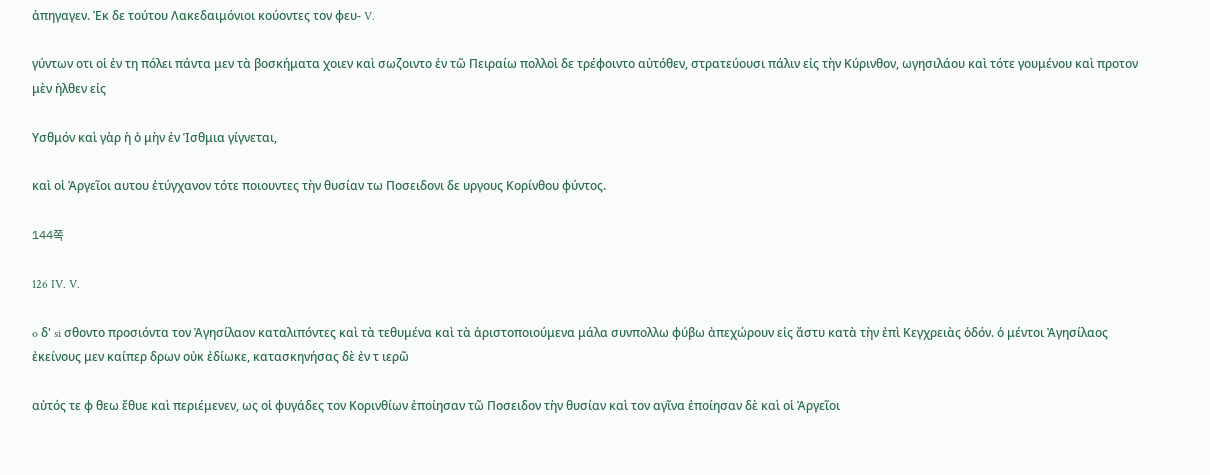ἀπηγαγεν. Ἐκ δε τούτου Λακεδαιμόνιοι κούοντες τον φευ- V.

γύντων οτι οἱ ἐν τη πόλει πάντα μεν τὰ βοσκήματα χοιεν καὶ σωζοιντο ἐν τῶ Πειραίω πολλοὶ δε τρέφοιντο αὐτόθεν, στρατεύουσι πάλιν εἰς τὴν Κύρινθον, ωγησιλάου καὶ τότε γουμένου καὶ προτον μὲν ἡλθεν εἰς

Υσθμόν καὶ γὰρ ἡ ὁ μὴν ἐν Ἱσθμια γίγνεται,

καὶ οἱ Ἀργεῖοι αυτου ἐτύγχανον τότε ποιουντες τὴν θυσίαν τω Ποσειδονι δε υργους Κορίνθου φύντος.

144쪽

126 IV. V.

o δ' si σθοντο προσιόντα τον Ἀγησίλαον καταλιπόντες καὶ τὰ τεθυμένα καὶ τὰ ἀριστοποιούμενα μάλα συνπολλω φύβω ἀπεχώρουν εἰς ἄστυ κατὰ τὴν ἐπὶ Κεγχρειὰς ὁδόν. ὁ μέντοι Ἀγησίλαος ἐκείνους μεν καίπερ δρων οὐκ ἐδίωκε, κατασκηνήσας δὲ ἐν τ ιερῶ

αὐτός τε φ θεω ἔθυε καὶ περιέμενεν, ως οἱ φυγάδες τον Κορινθίων ἐποίησαν τῶ Ποσειδον τὴν θυσίαν καὶ τον αγῖνα ἐποίησαν δὲ καὶ οἱ Ἀργεῖοι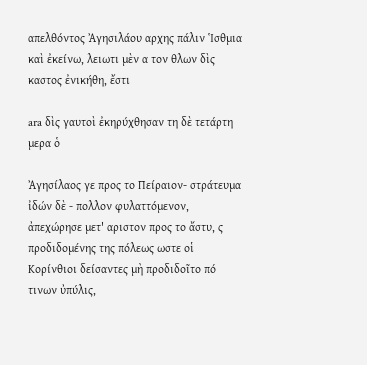απελθόντος Ἀγησιλάου αρχης πάλιν Ἱσθμια καὶ ἐκείνω, λειωτι μὲν α τον θλων δὶς καστος ἐνικήθη, ἔστι

ara δὶς γαυτοὶ ἐκηρύχθησαν τη δὲ τετάρτη μερα ὁ

Ἀγησίλαος γε προς το Πείραιον- στράτευμα ἰδών δὲ - πολλον φυλαττόμενον, ἀπεχώρησε μετ' αριστον προς το ἄστυ, ς προδιδομένης της πόλεως ωστε οἱ Κορίνθιοι δείσαντες μὴ προδιδοῖτο πό τινων ὐπύλις,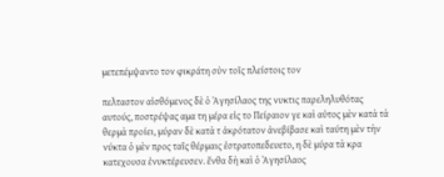μετεπέμψαντο τον φικράτη σὐν τοῖς πλείστοις τον

πελταστον αἰσθόμενος δὲ ὁ Ἀγησίλαος της νυκτις παρεληλυθότας αυτούς, ποστρέψας αμα τη μέρα εἰς το Πείραιον γε καὶ αὐτος μὲν κατὰ τὰ θερμὰ προίει, μύραν δὲ κατὰ τ ἀκρότατον ἀνεβίβασε καὶ ταύτη μὲν τὴν νύκτα ὁ μὲν προς ταῖς θέρμαις ἐστρατοπεδευετο, η δὲ μύρα τὰ κρα κατεχουσα ἐνυκτέρευσεν. ἔνθα δὴ καὶ ὁ Ἀγησίλαος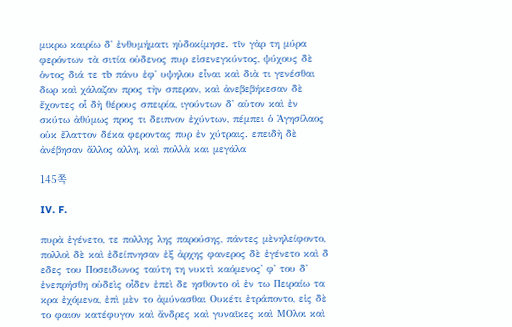μικρω καιρίω δ' ἐνθυμήματι ηὐδοκίμησε. τῖν γὰρ τη μύρα φερόντων τὰ σιτία οὐδενος πυρ εἰσενεγκύντος, ψύχους δὲ ὁντος διά τε τb πάνυ ἐφ' υψηλου εἶναι καὶ διὰ τι γενέσθαι δωρ καὶ χάλαζαν προς τὴν σπεραν, καὶ ἀνεβεβήκεσαν δὲ ἔχοντες οἷ δὴ θέρους σπειρία, ιγούντων δ' αὐτον καὶ ἐν σκύτω ἀθύμως προς τι δειπνον ἐχύντων, πέμπει ὁ Ἀγησίλαος οὐκ ἔλαττον δέκα φεροντας πυρ ἐν χύτραις. επειδὴ δὲ ἀνέβησαν ἄλλος αλλη, καὶ πολλὰ και μεγάλα

145쪽

IV. F.

πυρὰ ἐγένετο, τε πολλης λης παρούσης, πάντες μὲνηλείφοντο, πολλοὶ δὲ καὶ ἐδείπνησαν ἐξ ἀρχης φανερος δὲ ἐγένετο καὶ δ εδες του Ποσειδωνος ταύτη τη νυκτὶ καόμενος' φ' του δ' ἐνεπρήσθη οὐδεὶς οἶδεν ἐπεὶ δε ησθοντο οἱ ἐν τω Πειραίω τα κρα ἐχόμενα, ἐπὶ μὲν το ἀμύνασθαι Ουκέτι ἐτράποντο, εἰς δὲ το φαιον κατέφυγον καὶ ἄνδρες καὶ γυναῖκες καὶ MOλοι καὶ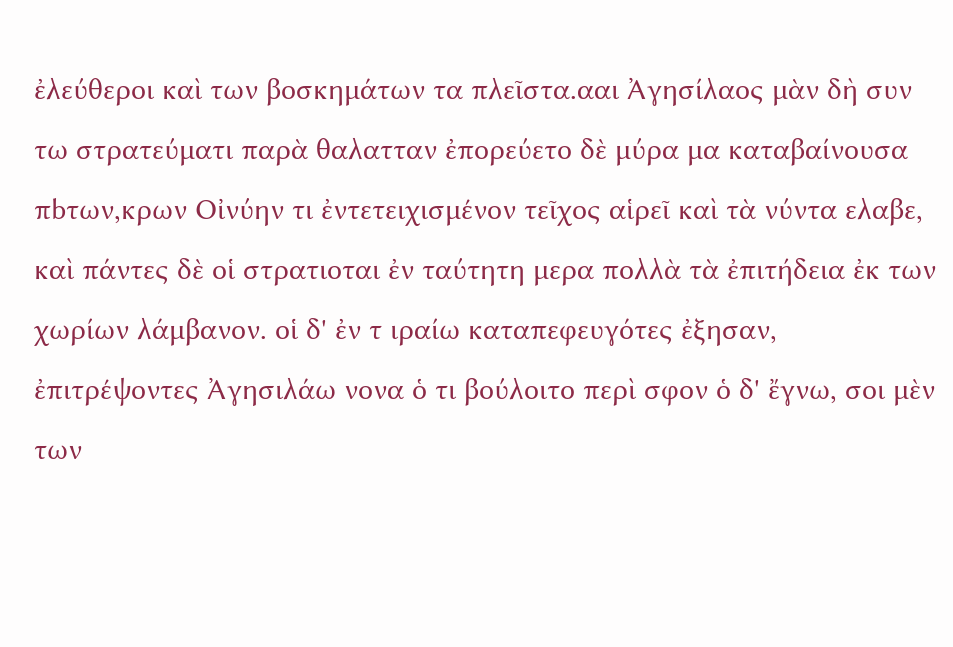ἐλεύθεροι καὶ των βοσκημάτων τα πλεῖστα.ααι Ἀγησίλαος μὰν δὴ συν τω στρατεύματι παρὰ θαλατταν ἐπορεύετο δὲ μύρα μα καταβαίνουσα πbτων,κρων Οἰνύην τι ἐντετειχισμένον τεῖχος αἱρεῖ καὶ τὰ νύντα ελαβε, καὶ πάντες δὲ οἱ στρατιοται ἐν ταύτητη μερα πολλὰ τὰ ἐπιτήδεια ἐκ των χωρίων λάμβανον. οἱ δ' ἐν τ ιραίω καταπεφευγότες ἐξησαν, ἐπιτρέψοντες Ἀγησιλάω νονα ὁ τι βούλοιτο περὶ σφον ὁ δ' ἔγνω, σοι μὲν των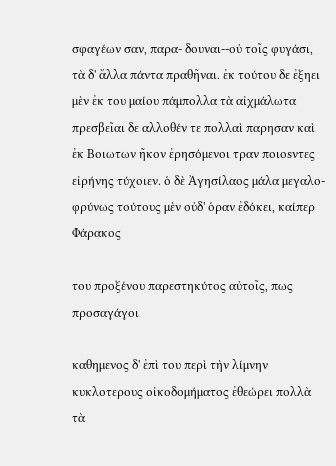σφαγέων σαν, παρα- δουναι--οὐ τοῖς φυγάσι, τὰ δ' ἄλλα πάντα πραθῆναι. ἐκ τούτου δε ἐξηει μὲν ἐκ του μαίου πάμπολλα τὰ αἰχμάλωτα πρεσβεῖαι δε αλλοθέν τε πολλαὶ παρησαν καὶ ἐκ Βοιωτων ῆκον ἐρησόμενοι τραν ποιοsντες εἰρήνης τύχοιεν. ὁ δὲ Ἀγησίλαος μάλα μεγαλο- φρύνως τούτους μὲν οὐδ' ὁραν ἐδόκει, καίπερ Φάρακος

του προξένου παρεστηκύτος αὐτοῖς, πως προσαγάγοι

καθημενος δ' ἐπὶ του περὶ τὴν λίμνην κυκλοτερους οἰκοδομήματος ἐθεώρει πολλὰ τὰ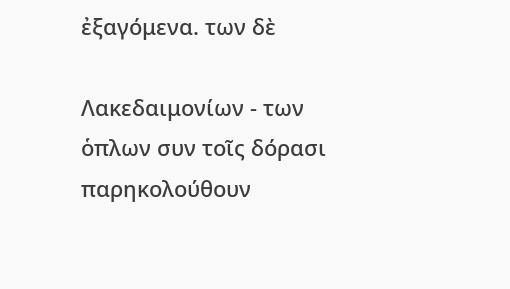ἐξαγόμενα. των δὲ

Λακεδαιμονίων - των ὁπλων συν τοῖς δόρασι παρηκολούθουν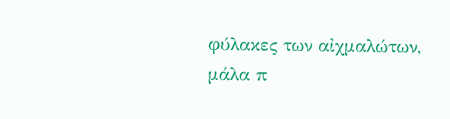φύλακες των αἰχμαλώτων, μάλα π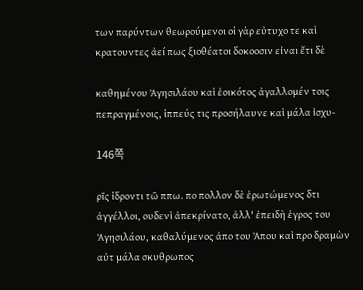των παρύντων θεωρούμενοι οἱ γὰρ εὐτυχο τε καὶ κρατουντες ἀεί πως ξιοθέατοι δοκοοσιν εἰναι ἔτι δὲ

καθημένου Ἀγησιλάου καὶ ἐοικότος ἀγαλλομέν τοις πεπραγμένοις, ἱππεύς τις προσήλαυνε καὶ μάλα ἰσχυ-

146쪽

ρῖς ἱδροντι τῶ ππω. πο πολλον δὲ ἐρωτώμενος δτι ἀγγέλλοι, ουδενὶ ἀπεκρίνατο, ἀλλ' ἐπειδὴ ἐγρος του Ἀγησιλάου, καθαλύμενος ἀπο του Ἀπου καὶ προ δραμὼν αὐτ μάλα σκυθρωπος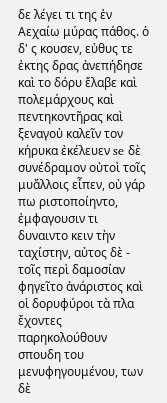δε λέγει τι της ἐν Αεχαίω μύρας πάθος. ὁ δ' ς κουσεν, εὐθυς τε ἐκτης δρας ἀνεπήδησε καὶ το δόρυ ἔλαβε καὶ πολεμάρχους καὶ πεντηκοντῆρας καὶ ξεναγοὐ καλεῖν τον κήρυκα ἐκέλευεν se δὲ συνέδραμον οὐτοὶ τοῖς μυἄλλοις εἶπεν, οὐ γάρ πω ριστοποίηντο, ἐμφαγουσιν τι δυναιντο κειν τὴν ταχίστην, αὐτος δὲ - τοῖς περὶ δαμοσίαν φηγεῖτο ἀνάριστος καὶ οἱ δορυφύροι τὰ πλα ἔχοντες παρηκολούθουν σπουδη του μενυφηγουμένου, των δὲ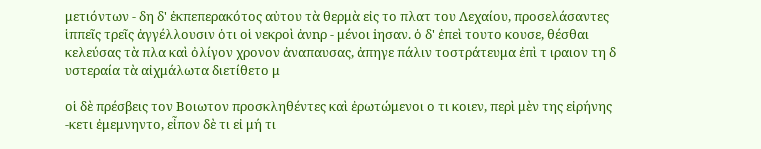μετιόντων - δη δ' ἐκπεπερακότος αὐτου τὰ θερμὰ εἰς το πλατ του Λεχαίου, προσελάσαντες ἱππεῖς τρεῖς ἀγγέλλουσιν ὁτι οἱ νεκροὶ ἀνnρ - μένοι iησαν. ὁ δ' ἐπεὶ τουτο κουσε, θέσθαι κελεύσας τὰ πλα καὶ ὀλίγον χρονον ἀναπαυσας, ἀπηγε πάλιν τοστράτευμα ἐπὶ τ ιραιον τη δ υστεραία τὰ αἰχμάλωτα διετίθετο μ

οἱ δὲ πρέσβεις τον Βοιωτον προσκληθέντες καὶ ἐρωτώμενοι ο τι κοιεν, περὶ μὲν της εἰρήνης -κετι ἐμεμνηντο, εἶπον δὲ τι εἰ μή τι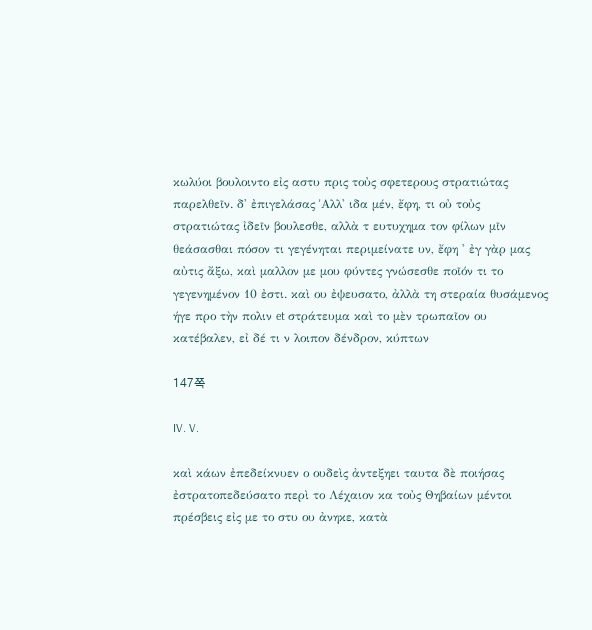κωλύοι βουλοιντο εἰς αστυ πρις τοὐς σφετερους στρατιώτας παρελθεῖν. δ' ἐπιγελάσας 'Aλλ' ιδα μέν, ἔφη, τι οὐ τοὐς στρατιώτας ἰδεῖν βουλεσθε, αλλὰ τ ευτυχημα τον φίλων μῖν θεάσασθαι πόσον τι γεγένηται περιμείνατε υν, ἔφη ' ἐγ γὰρ μας αὐτις ἄξω, καὶ μαλλον με μου φύντες γνώσεσθε ποῖόν τι το γεγενημένον 10 ἐστι. καὶ ου ἐψευσατο, ἀλλὰ τη στεραία θυσάμενος ήγε προ τὴν πολιν et στράτευμα καὶ το μὲν τρωπαῖον ου κατέβαλεν, εἰ δέ τι ν λοιπον δένδρον, κύπτων

147쪽

IV. V.

καὶ κάων ἐπεδείκνυεν ο ουδεὶς ἀντεξηει ταυτα δὲ ποιήσας ἐστρατοπεδεύσατο περὶ το Λέχαιον κα τοὐς Θηβαίων μέντοι πρέσβεις εἰς με το στυ ου ἀνηκε, κατὰ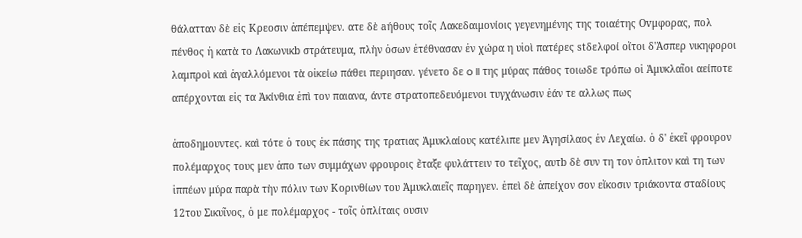θάλατταν δὲ εἰς Κρεοσιν ἀπέπεμψεν. ατε δὲ aήθους τοῖς Λακεδαιμονίοις γεγενημένης της τοιαέτης Ovμφορας, πολ πένθος ἡ κατὰ το Λακωνικb στράτευμα, πλὴν ὁσων ἐτέθνασαν ἐν χώρα η υἱοὶ πατέρες stδελφοί οἴτοι δ'Ἀσπερ νικηφοροι λαμπροὶ καὶ ἀγαλλόμενοι τὰ οἰκείω πάθει περιησαν. γένετο δε o II της μύρας πάθος τοιωδε τρόπω οἱ Ἀμυκλαῖοι αείποτε απέρχονται εἰς τα Ἀκίνθια ἐπὶ τον παιανα, άντε στρατοπεδευόμενοι τυγχάνωσιν ἐάν τε αλλως πως

ἀποδημουντες. καὶ τότε ὁ τους ἐκ πάσης της τρατιας Ἀμυκλαίους κατέλιπε μεν Ἀγησίλαος ἐν Λεχαίω. ὁ δ' ἐκεῖ φρουρον πολέμαρχος τους μεν ἀπο των συμμάχων φρουροις ἔταξε φυλάττειν το τεῖχος, αυτb δὲ συν τη τον ὁπλιτον καὶ τη των ἱππέων μύρα παρὰ τὴν πόλιν των Κορινθίων του Ἀμυκλαιεῖς παρηγεν. ἐπεὶ δὲ ἀπείχον σον εἴκοσιν τριάκοντα σταδίους 12του Σικυῖνος, ὁ με πολέμαρχος - τοῖς ὁπλίταις ουσιν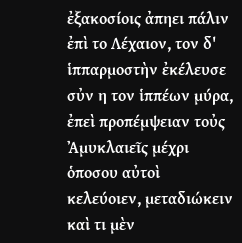ἐξακοσίοις ἀπηει πάλιν ἐπὶ το Λέχαιον, τον δ' ἱππαρμοστὴν ἐκέλευσε σὐν η τον ἱππέων μύρα, ἐπεὶ προπέμψειαν τοὐς Ἀμυκλαιεῖς μέχρι ὁποσου αὐτοὶ κελεύοιεν, μεταδιώκειν καὶ τι μὲν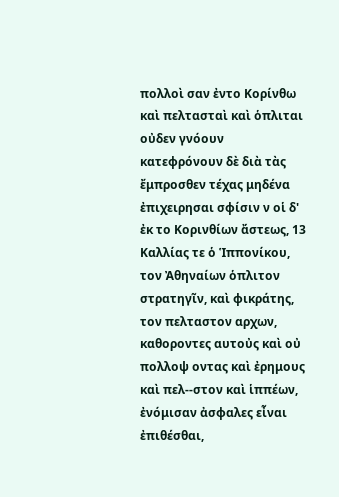πολλοὶ σαν ἐντο Κορίνθω καὶ πελτασταὶ καὶ ὁπλιται οὐδεν γνόουν κατεφρόνουν δὲ διὰ τὰς ἔμπροσθεν τέχας μηδένα ἐπιχειρησαι σφίσιν ν οἱ δ' ἐκ το Κορινθίων ἄστεως, 13 Καλλίας τε ὁ Ἱππονίκου, τον Ἀθηναίων ὁπλιτον στρατηγῖν, καὶ φικράτης, τον πελταστον αρχων, καθοροντες αυτοὐς καὶ οὐ πολλοψ οντας καὶ ἐρημους καὶ πελ--στον καὶ ἱππέων, ἐνόμισαν ἀσφαλες εἶναι ἐπιθέσθαι,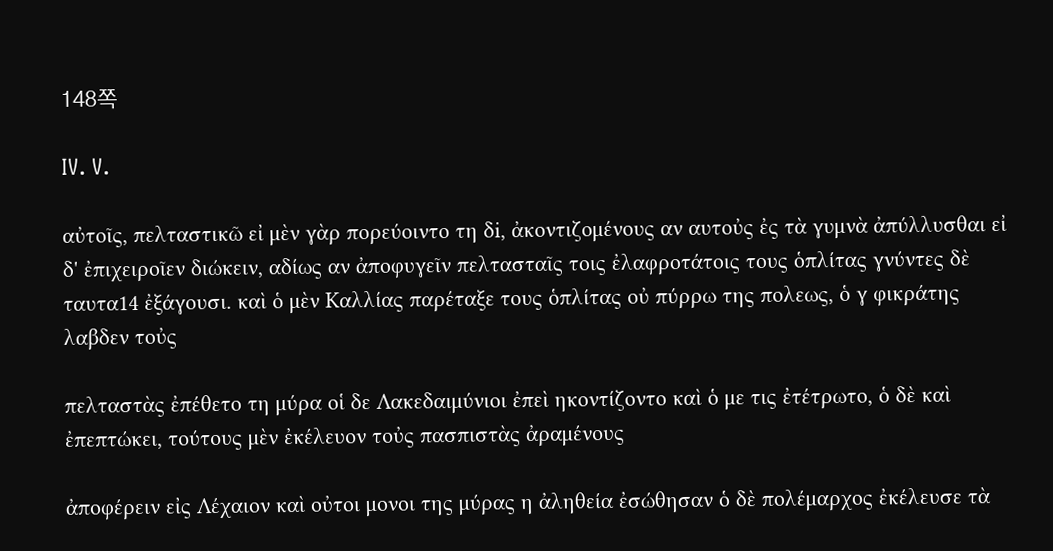148쪽

IV. V.

αὐτοῖς, πελταστικῶ εἰ μὲν γὰρ πορεύοιντο τη δi, ἀκοντιζομένους αν αυτοὐς ἐς τὰ γυμνὰ ἀπύλλυσθαι εἰ δ' ἐπιχειροῖεν διώκειν, αδίως αν ἀποφυγεῖν πελτασταῖς τοις ἐλαφροτάτοις τους ὁπλίτας γνύντες δὲ ταυτα14 ἐξάγουσι. καὶ ὁ μὲν Καλλίας παρέταξε τους ὁπλίτας οὐ πύρρω της πολεως, ὁ γ φικράτης λαβδεν τοὐς

πελταστὰς ἐπέθετο τη μύρα οἱ δε Λακεδαιμύνιοι ἐπεὶ ηκοντίζοντο καὶ ὁ με τις ἐτέτρωτο, ὁ δὲ καὶ ἐπεπτώκει, τούτους μὲν ἐκέλευον τοὐς πασπιστὰς ἀραμένους

ἀποφέρειν εἰς Λέχαιον καὶ οὐτοι μονοι της μύρας η ἀληθεία ἐσώθησαν ὁ δὲ πολέμαρχος ἐκέλευσε τὰ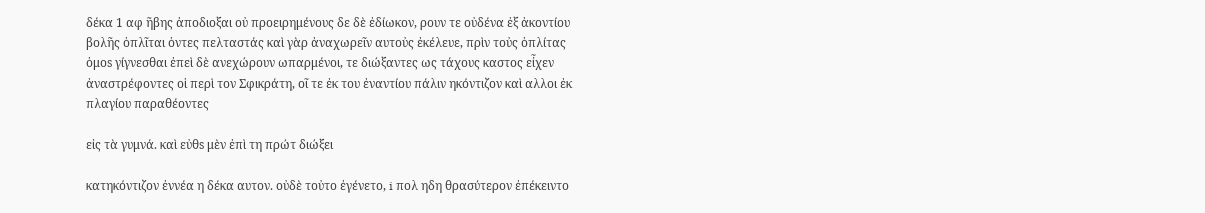δέκα 1 αφ ῆβης ἀποδιοξαι οὐ προειρημένους δε δὲ ἐδίωκον, ρουν τε οὐδένα ἐξ ἀκοντίου βολῆς ὁπλῖται ὁντες πελταστάς καὶ γὰρ ἀναχωρεῖν αυτοὐς ἐκέλευε, πρὶν τοὐς ὁπλίτας ὁμοs γίγνεσθαι ἐπεὶ δὲ ανεχώρουν ωπαρμένοι, τε διώξαντες ως τάχους καστος εἶχεν ἀναστρέφοντες οἱ περὶ τον Σφικράτη, οῖ τε ἐκ του ἐναντίου πάλιν ηκόντιζον καὶ αλλοι ἐκ πλαγίου παραθέοντες

εἰς τὰ γυμνά. καὶ εὐθs μὲν ἐπὶ τη πρώτ διώξει

κατηκόντιζον ἐννέα η δέκα αυτον. οὐδὲ τοὐτο ἐγένετο, i πολ ηδη θρασύτερον ἐπέκειντο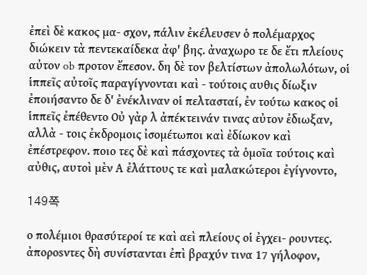ἐπεὶ δὲ κακος μα- σχον, πάλιν ἐκέλευσεν ὁ πολέμαρχος διώκειν τὰ πεντεκαίδεκα ἀφ' βης. ἀναχωρο τε δε ἔτι πλείους αὐτον ob προτον ἔπεσον. δη δὲ τον βελτίστων ἀπολωλότων, οἱ ἱππεῖς αὐτοῖς παραγίγνονται καὶ - τούτοις αυθις δίωξιν ἐποιήσαντο δε δ' ἐνέκλιναν οἱ πελτασταί, ἐν τούτω κακος οἱ ἱππεῖς ἐπέθεντο Οὐ γὰρ λ ἀπέκτεινάν τινας αὐτον ἐδιωξαν, αλλὰ - τοις ἐκδρομοις ἰσομέτωποι καὶ ἐδίωκον καὶ ἐπέστρεφον. ποιο τες δὲ καὶ πάσχοντες τὰ ὁμοῖα τούτοις καὶ αὐθις, αυτοὶ μὲν Α ἐλάττους τε καὶ μαλακώτεροι ἐγίγνοντο,

149쪽

ο πολέμιοι θρασύτεροί τε καὶ αεὶ πλείους οἱ ἐγχει- ρουντες. ἀποροsντες δὴ συνίστανται ἐπὶ βραχύν τινα 17 γήλοφον,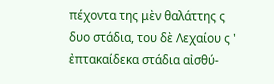πέχοντα της μὲν θαλάττης ς δυο στάδια, του δὲ Λεχαίου ς ' ἐπτακαίδεκα στάδια αἰσθύ-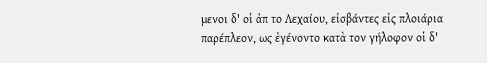μενοι δ' οἱ ἀπ το Λεχαίου, εἰσβάντες εἰς πλοιάρια παρέπλεον, ως ἐγένοντο κατὰ τον γήλοφον οἱ δ'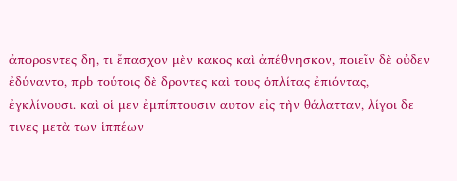ἀποροsντες δη, τι ἔπασχον μὲν κακος καὶ ἀπέθνησκον, ποιεῖν δὲ οὐδεν ἐδύναντο, πρb τούτοις δὲ δροντες καὶ τους ὁπλίτας ἐπιόντας, ἐγκλίνουσι. καὶ οἱ μεν ἐμπίπτουσιν αυτον εἰς τὴν θάλατταν, λίγοι δε τινες μετὰ των ἱππέων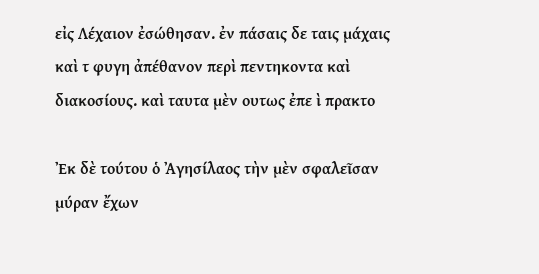εἰς Λέχαιον ἐσώθησαν. ἐν πάσαις δε ταις μάχαις καὶ τ φυγη ἀπέθανον περὶ πεντηκοντα καὶ διακοσίους. καὶ ταυτα μὲν ουτως ἐπε ὶ πρακτο

Ἐκ δὲ τούτου ὁ Ἀγησίλαος τὴν μὲν σφαλεῖσαν μύραν ἔχων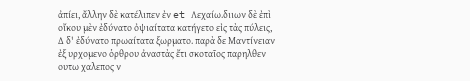ἀπίει, ἄλλην δὲ κατέλιπεν ἐν et Λεχαίω.διιων δὲ ἐπὶ οἴκου μὲν ἐδύνατο ὀψιαίτατα κατήγετο εἰς τὰς πύλεις, Δ δ' ἐδύνατο πρωαίτατα ξωρματο. παρὰ δε Μαντίνειαν ἐξ υρχομενο ὁρθρου ἀναστὰς ἔτι σκοταῖος παρηλθεν ουτω χαλεπος ν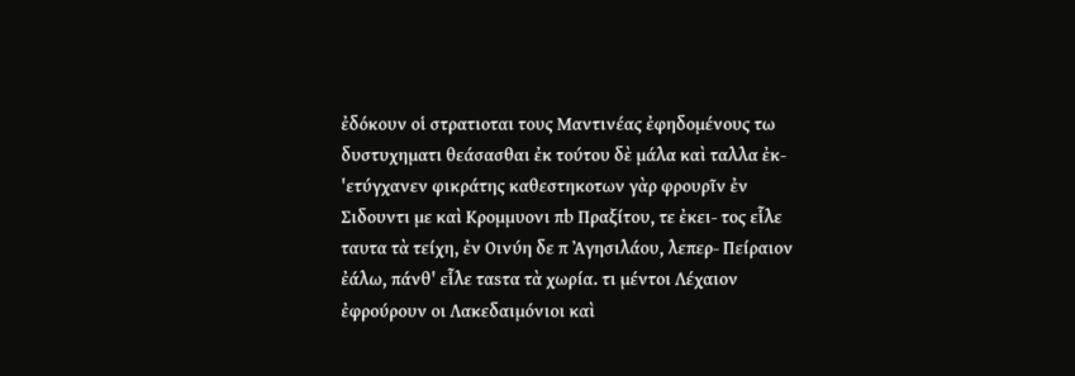ἐδόκουν οἱ στρατιοται τους Μαντινέας ἐφηδομένους τω δυστυχηματι θεάσασθαι ἐκ τούτου δὲ μάλα καὶ ταλλα ἐκ- 'ετύγχανεν φικράτης καθεστηκοτων γὰρ φρουρῖν ἐν Σιδουντι με καὶ Κρομμυονι πb Πραξίτου, τε ἐκει- τος εἷλε ταυτα τὰ τείχη, ἐν Oινύη δε π Ἀγησιλάου, λεπερ- Πείραιον ἐάλω, πάνθ' εἷλε ταsτα τὰ χωρία. τι μέντοι Λέχαιον ἐφρούρουν οι Λακεδαιμόνιοι καὶ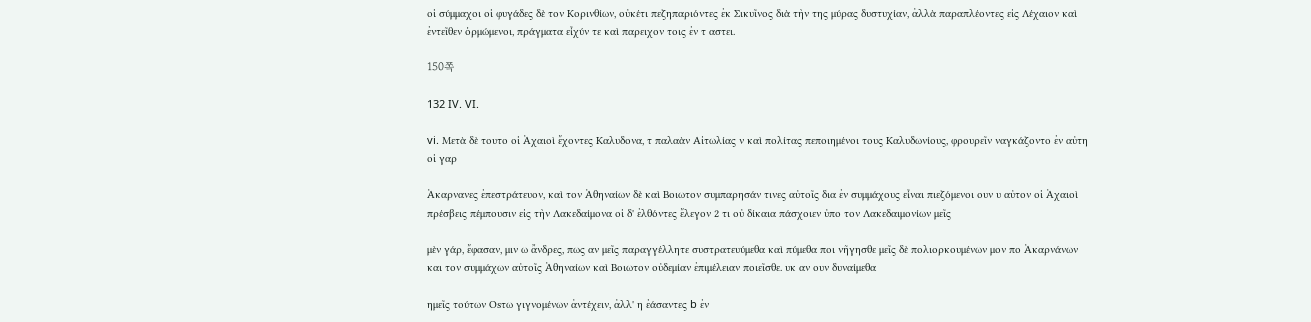οἱ σύμμαχοι οἱ φυγάδες δὲ τον Κορινθίων, οὐκέτι πεζηπαριόντες ἐκ Σικυῖνος διὰ τὴν της μύρας δυστυχίαν, ἀλλὰ παραπλέοντες εἰς Λέχαιον καὶ ἐντεῖθεν ὁρμώμενοι, πράγματα εἶχύν τε καὶ παρειχον τοις ἐν τ αστει.

150쪽

132 IV. VI.

vi. Μετὰ δὲ τουτο οἱ Ἀχαιοὶ ἔχοντες Καλυδονα, τ παλαὰν Αἰτωλίας ν καὶ πολίτας πεποιημένοι τους Καλυδωνίους, φρουρεῖν ναγκάζοντο ἐν αὐτη οἱ γαρ

Ἀκαρνανες ἐπεστράτευον, καὶ τον Ἀθηναίων δὲ καὶ Βοιωτον συμπαρησάν τινες αὐτοῖς δια ἐν συμμάχους εἶναι πιεζόμενοι ουν υ αὐτον οἱ Ἀχαιοὶ πρέσβεις πέμπουσιν εἰς τὴν Λακεδαίμονα οἱ δ' ἐλθόντες ἔλεγον 2 τι οὐ δίκαια πάσχοιεν ὐπο τον Λακεδαιμονίων μεῖς

μὲν γάρ, ἔφασαν, μιν ω ἄνδρες, πως αν μεῖς παραγγέλλητε συστρατευύμεθα καὶ πύμεθα ποι νῆγησθε μεῖς δὲ πολιορκουμένων μον πο Ἀκαρνάνων και τον συμμάχων αὐτοῖς Ἀθηναίων καὶ Βοιωτον οὐδεμίαν ἐπιμέλειαν ποιεῖσθε. υκ αν ουν δυναίμεθα

ημεῖς τούτων Osτω γιγνομένων ἀντέχειν, ἀλλ' η ἐάσαντες b ἐν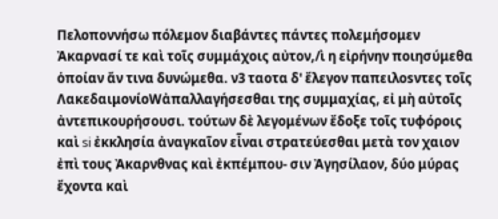Πελοποννήσω πόλεμον διαβάντες πάντες πολεμήσομεν Ἀκαρνασί τε καὶ τοῖς συμμάχοις αὐτον,/ὶ η εἰρήνην ποιησύμεθα ὁποίαν ἄν τινα δυνώμεθα. ν3 ταοτα δ' ἔλεγον παπειλοsντες τοῖς ΛακεδαιμονίοWἀπαλλαγήσεσθαι της συμμαχίας, εἰ μὴ αὐτοῖς ἀντεπικουρήσουσι. τούτων δὲ λεγομένων ἔδοξε τοῖς τυφόροις καὶ si ἐκκλησία ἀναγκαῖον εἶναι στρατεύεσθαι μετὰ τον χαιον ἐπὶ τους Ἀκαρνθνας καὶ ἐκπέμπου- σιν Ἀγησίλαον, δύο μύρας ἔχοντα καὶ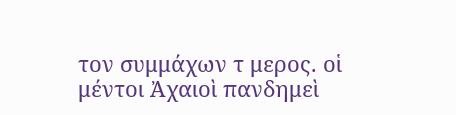τον συμμάχων τ μερος. οἱ μέντοι Ἀχαιοὶ πανδημεὶ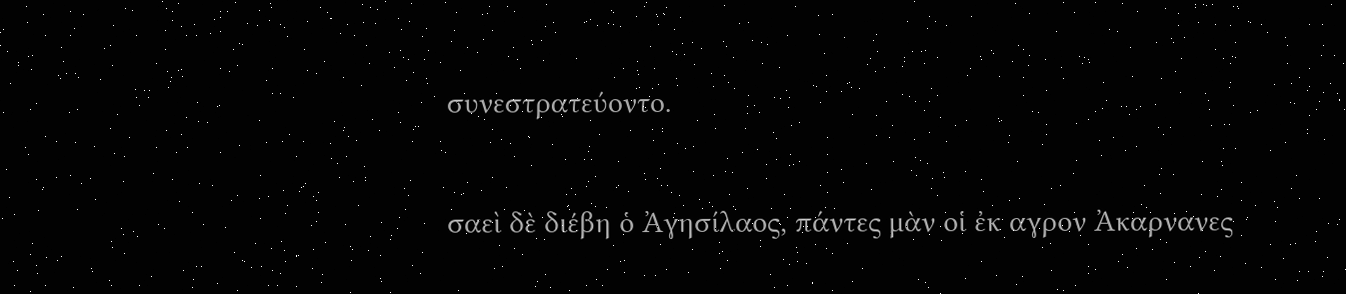συνεστρατεύοντο.

σαεὶ δὲ διέβη ὁ Ἀγησίλαος, πάντες μὰν οἱ ἐκ αγρον Ἀκαρνανες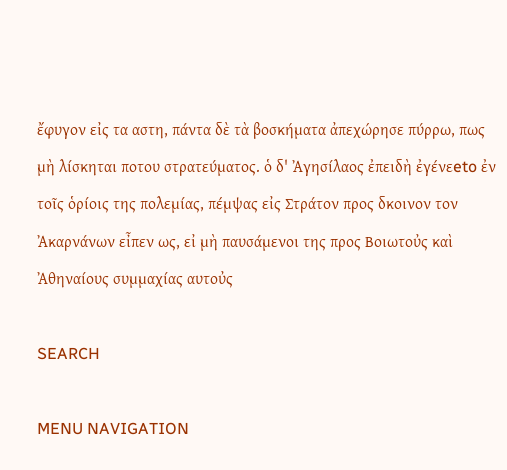ἔφυγον εἰς τα αστη, πάντα δὲ τὰ βοσκήματα ἀπεχώρησε πύρρω, πως μὴ λίσκηται ποτου στρατεύματος. ὁ δ' Ἀγησίλαος ἐπειδὴ ἐγένεeto ἐν τοῖς ὁρίοις της πολεμίας, πέμψας εἰς Στράτον προς δκοινον τον Ἀκαρνάνων εἶπεν ως, εἰ μὴ παυσάμενοι της προς Βοιωτοὐς καὶ Ἀθηναίους συμμαχίας αυτοὐς

SEARCH

MENU NAVIGATION